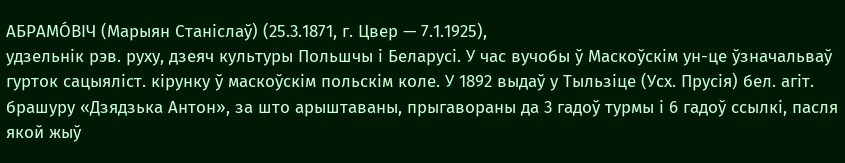АБРАМО́ВІЧ (Марыян Станіслаў) (25.3.1871, г. Цвер — 7.1.1925),
удзельнік рэв. руху, дзеяч культуры Польшчы і Беларусі. У час вучобы ў Маскоўскім ун-це ўзначальваў гурток сацыяліст. кірунку ў маскоўскім польскім коле. У 1892 выдаў у Тыльзіце (Усх. Прусія) бел. агіт. брашуру «Дзядзька Антон», за што арыштаваны, прыгавораны да 3 гадоў турмы і 6 гадоў ссылкі, пасля якой жыў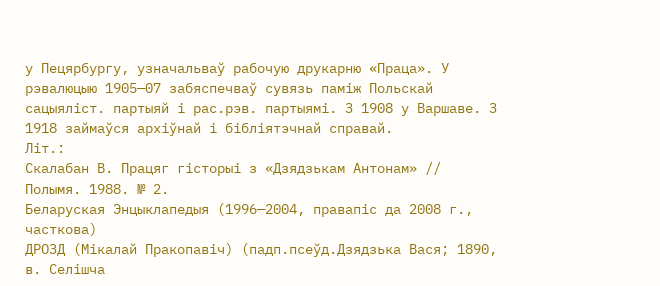у Пецярбургу, узначальваў рабочую друкарню «Праца». У рэвалюцыю 1905—07 забяспечваў сувязь паміж Польскай сацыяліст. партыяй і рас.рэв. партыямі. З 1908 у Варшаве. З 1918 займаўся архіўнай і бібліятэчнай справай.
Літ.:
Скалабан В. Працяг гісторыі з «Дзядзькам Антонам» // Полымя. 1988. № 2.
Беларуская Энцыклапедыя (1996—2004, правапіс да 2008 г., часткова)
ДРОЗД (Мікалай Пракопавіч) (падп.псеўд.Дзядзька Вася; 1890, в. Селішча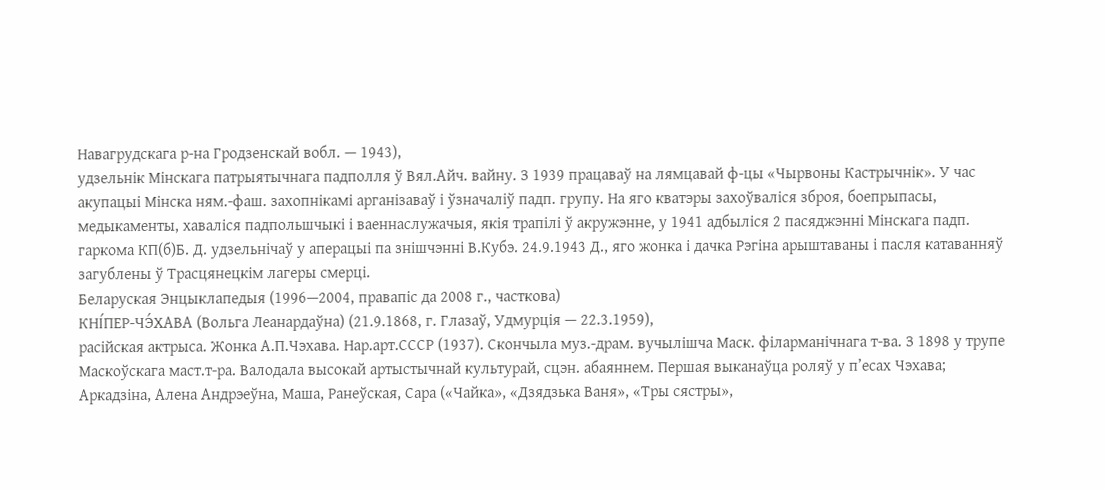Навагрудскага р-на Гродзенскай вобл. — 1943),
удзельнік Мінскага патрыятычнага падполля ў Вял.Айч. вайну. З 1939 працаваў на лямцавай ф-цы «Чырвоны Кастрычнік». У час акупацыі Мінска ням.-фаш. захопнікамі арганізаваў і ўзначаліў падп. групу. На яго кватэры захоўваліся зброя, боепрыпасы, медыкаменты, хаваліся падпольшчыкі і ваеннаслужачыя, якія трапілі ў акружэнне, у 1941 адбыліся 2 пасяджэнні Мінскага падп. гаркома КП(б)Б. Д. удзельнічаў у аперацыі па знішчэнні В.Кубэ. 24.9.1943 Д., яго жонка і дачка Рэгіна арыштаваны і пасля катаванняў загублены ў Трасцянецкім лагеры смерці.
Беларуская Энцыклапедыя (1996—2004, правапіс да 2008 г., часткова)
КНІ́ПЕР-ЧЭ́ХАВА (Вольга Леанардаўна) (21.9.1868, г. Глазаў, Удмурція — 22.3.1959),
расійская актрыса. Жонка А.П.Чэхава. Нар.арт.СССР (1937). Скончыла муз.-драм. вучылішча Маск. філарманічнага т-ва. З 1898 у трупе Маскоўскага маст.т-ра. Валодала высокай артыстычнай культурай, сцэн. абаяннем. Першая выканаўца роляў у п’есах Чэхава; Аркадзіна, Алена Андрэеўна, Маша, Ранеўская, Сара («Чайка», «Дзядзька Ваня», «Тры сястры»,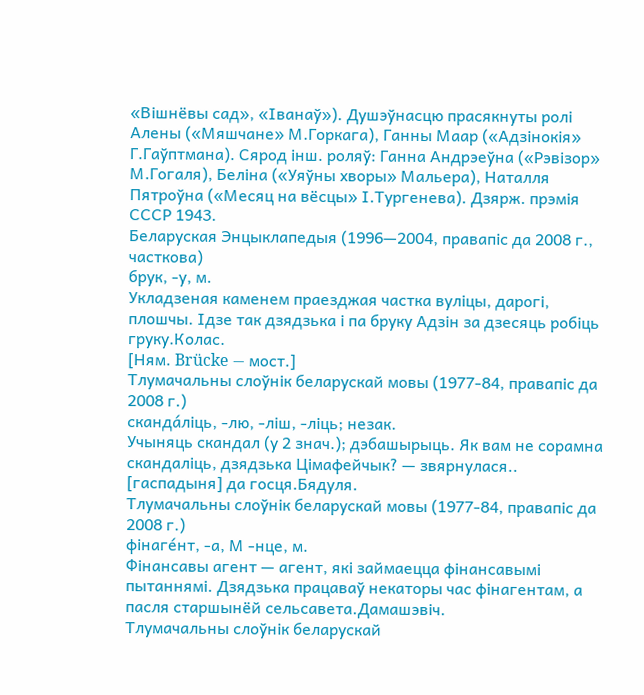«Вішнёвы сад», «Іванаў»). Душэўнасцю прасякнуты ролі Алены («Мяшчане» М.Горкага), Ганны Маар («Адзінокія» Г.Гаўптмана). Сярод інш. роляў: Ганна Андрэеўна («Рэвізор» М.Гогаля), Беліна («Уяўны хворы» Мальера), Наталля Пятроўна («Месяц на вёсцы» І.Тургенева). Дзярж. прэмія СССР 1943.
Беларуская Энцыклапедыя (1996—2004, правапіс да 2008 г., часткова)
брук, ‑у, м.
Укладзеная каменем праезджая частка вуліцы, дарогі, плошчы. Ідзе так дзядзька і па бруку Адзін за дзесяць робіць груку.Колас.
[Ням. Brücke — мост.]
Тлумачальны слоўнік беларускай мовы (1977-84, правапіс да 2008 г.)
сканда́ліць, ‑лю, ‑ліш, ‑ліць; незак.
Учыняць скандал (у 2 знач.); дэбашырыць. Як вам не сорамна скандаліць, дзядзька Цімафейчык? — звярнулася.. [гаспадыня] да госця.Бядуля.
Тлумачальны слоўнік беларускай мовы (1977-84, правапіс да 2008 г.)
фінаге́нт, ‑а, М ‑нце, м.
Фінансавы агент — агент, які займаецца фінансавымі пытаннямі. Дзядзька працаваў некаторы час фінагентам, а пасля старшынёй сельсавета.Дамашэвіч.
Тлумачальны слоўнік беларускай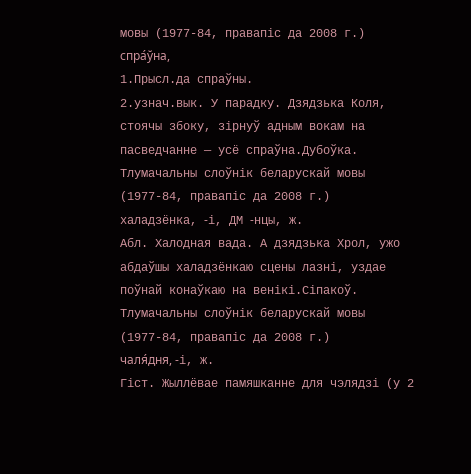мовы (1977-84, правапіс да 2008 г.)
спра́ўна,
1.Прысл.да спраўны.
2.узнач.вык. У парадку. Дзядзька Коля, стоячы збоку, зірнуў адным вокам на пасведчанне — усё спраўна.Дубоўка.
Тлумачальны слоўнік беларускай мовы (1977-84, правапіс да 2008 г.)
халадзёнка, ‑і, ДМ ‑нцы, ж.
Абл. Халодная вада. А дзядзька Хрол, ужо абдаўшы халадзёнкаю сцены лазні, уздае поўнай конаўкаю на венікі.Сіпакоў.
Тлумачальны слоўнік беларускай мовы (1977-84, правапіс да 2008 г.)
чаля́дня, ‑і, ж.
Гіст. Жыллёвае памяшканне для чэлядзі (у 2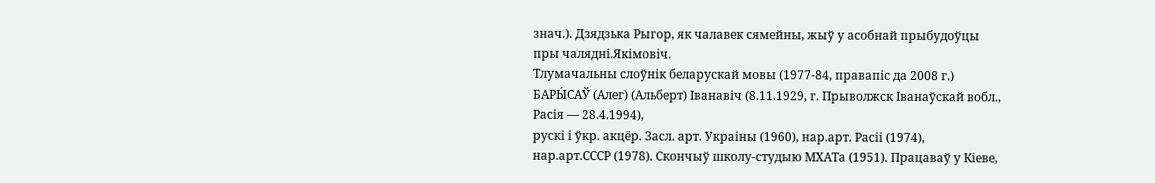знач.). Дзядзька Рыгор, як чалавек сямейны, жыў у асобнай прыбудоўцы пры чалядні.Якімовіч.
Тлумачальны слоўнік беларускай мовы (1977-84, правапіс да 2008 г.)
БАРЫ́САЎ (Алег) (Альберт) Іванавіч (8.11.1929, г. Прыволжск Іванаўскай вобл., Расія — 28.4.1994),
рускі і ўкр. акцёр. Засл. арт. Украіны (1960), нар.арт. Расіі (1974), нар.арт.СССР (1978). Скончыў школу-студыю МХАТа (1951). Працаваў у Кіеве,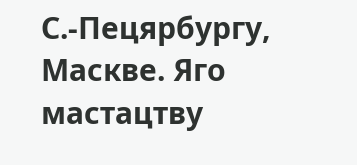С.-Пецярбургу, Маскве. Яго мастацтву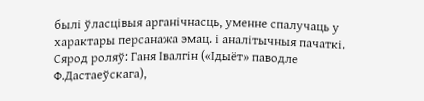былі ўласцівыя арганічнасць, уменне спалучаць у характары персанажа эмац. і аналітычныя пачаткі. Сярод роляў: Ганя Івалгін («Ідыёт» паводле Ф.Дастаеўскага),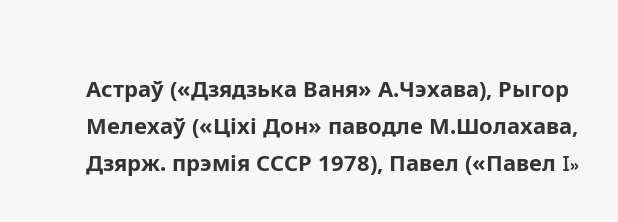Астраў («Дзядзька Ваня» А.Чэхава), Рыгор Мелехаў («Ціхі Дон» паводле М.Шолахава, Дзярж. прэмія СССР 1978), Павел («Павел I»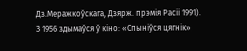Дз.Меражкоўскага, Дзярж. прэмія Расіі 1991). З 1956 здымаўся ў кіно: «Спыніўся цягнік»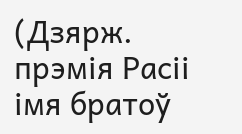(Дзярж. прэмія Расіі імя братоў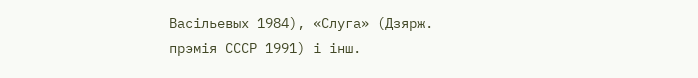Васільевых 1984), «Слуга» (Дзярж. прэмія СССР 1991) і інш.